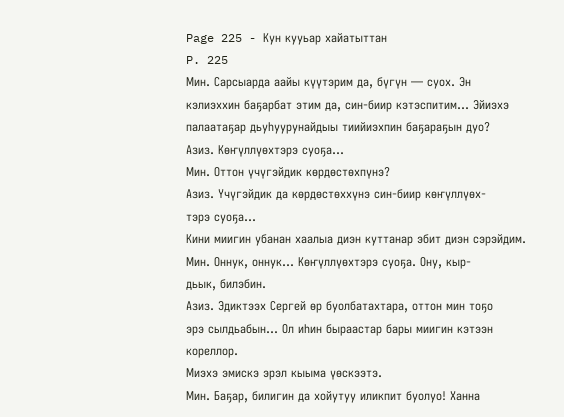Page 225 - Кун кууьар хайатыттан
P. 225
Мин. Сарсыарда аайы күүтэрим да, бүгүн — суох. Эн
кэлиэххин баҕарбат этим да, син-биир кэтэспитим... Эйиэхэ
палаатаҕар дьуһуурунайдыы тиийиэхпин баҕараҕын дуо?
Азиз. Көҥүллүөхтэрэ суоҕа...
Мин. Оттон үчүгэйдик көрдөстөхпүнэ?
Азиз. Үчүгэйдик да көрдөстөххүнэ син-биир көҥүллүөх-
тэрэ суоҕа...
Кини миигин убанан хаалыа диэн куттанар эбит диэн сэрэйдим.
Мин. Оннук, оннук... Көҥүллүөхтэрэ суоҕа. Ону, кыр-
дьык, билэбин.
Азиз. Эдиктээх Сергей өр буолбатахтара, оттон мин тоҕо
эрэ сылдьабын... Ол иһин быраастар бары миигин кэтээн
кореллор.
Миэхэ эмискэ эрэл кыыма үөскээтэ.
Мин. Баҕар, билигин да хойутуу иликпит буолуо! Ханна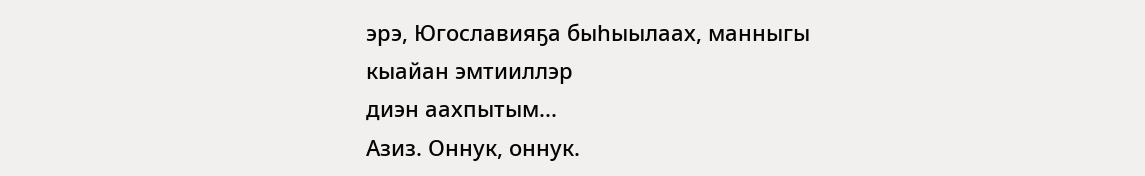эрэ, Югославияҕа быһыылаах, манныгы кыайан эмтииллэр
диэн аахпытым...
Азиз. Оннук, оннук.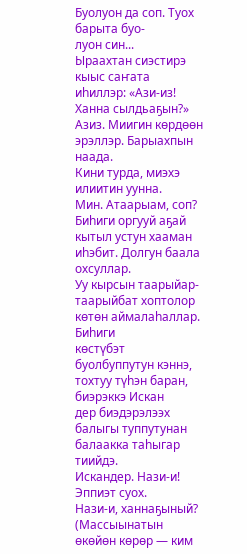Буолуон да соп. Туох барыта буо-
луон син...
Ыраахтан сиэстирэ кыыс саҥата иһиллэр: «Ази-из! Ханна сылдьаҕын?»
Азиз. Миигин көрдөөн эрэллэр. Барыахпын наада.
Кини турда, миэхэ илиитин уунна.
Мин. Атаарыам, соп?
Биһиги оргууй аҕай кытыл устун хааман иһэбит. Долгун баала охсуллар.
Уу кырсын таарыйар-таарыйбат хоптолор көтөн аймалаһаллар. Биһиги
көстүбэт буолбуппутун кэннэ, тохтуу түһэн баран, биэрэккэ Искан
дер биэдэрэлээх балыгы туппутунан балаакка таһыгар тиийдэ.
Искандер. Нази-и!
Эппиэт суох.
Нази-и, ханнаҕыный? (Массыынатын өкөйөн көрөр — ким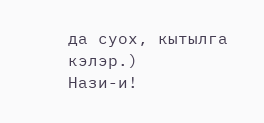да суох, кытылга кэлэр.)
Нази-и!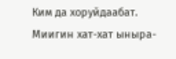Ким да хоруйдаабат. Миигин хат-хат ыныра-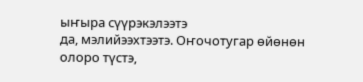ыҥыра сүүрэкэлээтэ
да, мэлийээхтээтэ. Оҥочотугар өйөнөн олоро түстэ,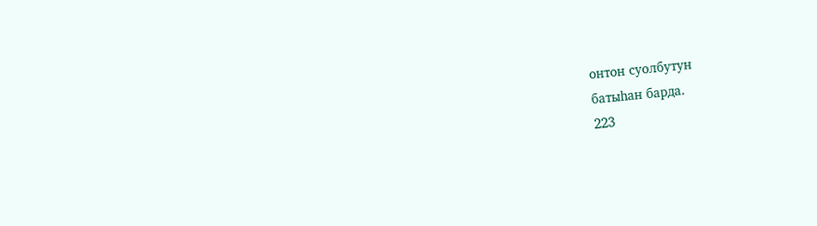онтон суолбутун
батыһан барда.
223